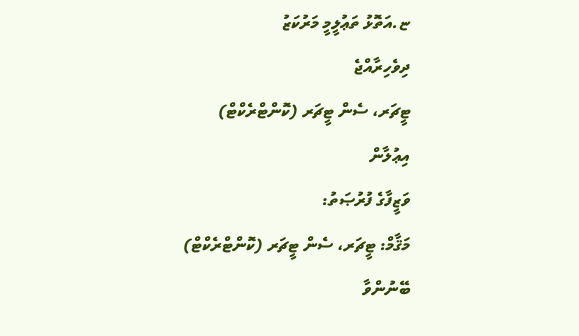ޏ.އަތޮޅު ތަޢުލީމީ މަރުކަޒު
ދިވެހިރާއްޖެ
ޓީޗަރ، ސެން ޓީޗަރ (ކޮންޓްރެކްޓް)
އިޢުލާން
ވަޒީފާގެ ފުރުޞަތު:
މަޤާމް: ޓީޗަރ، ސެން ޓީޗަރ (ކޮންޓްރެކްޓް)
ބޭނުންވާ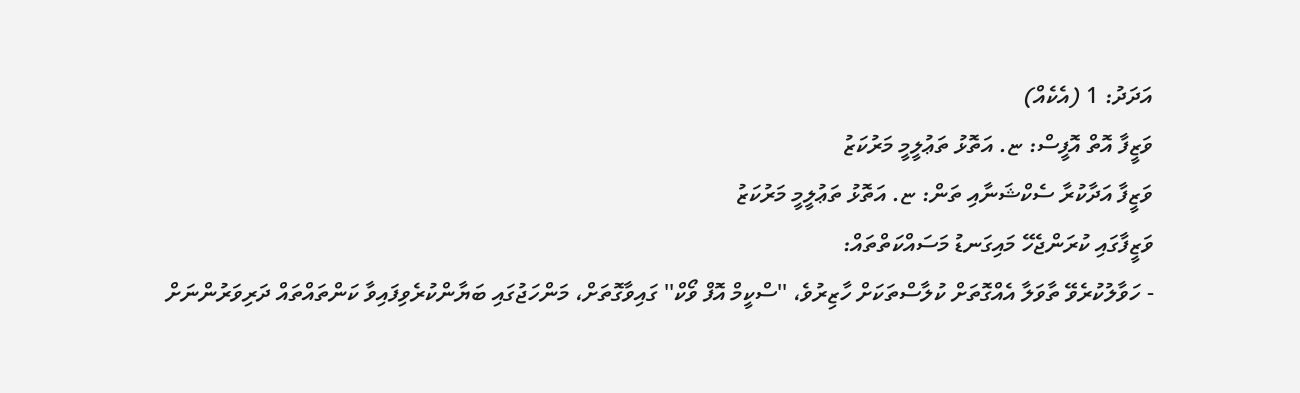އަދަދު: 1 (އެކެއް)
ވަޒީފާ އޮތް އޮފީސް: ޏ. އަތޮޅު ތަޢުލީމީ މަރުކަޒު
ވަޒީފާ އަދާކުރާ ސެކްޝަނާއި ތަން: ޏ. އަތޮޅު ތަޢުލީމީ މަރުކަޒު
ވަޒީފާގައި ކުރަންޖެހޭ މައިގަނޑު މަސައްކަތްތައް:
- ހަވާލުކުރެވޭ ތާވަލާ އެއްގޮތަށް ކުލާސްތަކަށް ހާޒިރުވެ، ''ސްކީމް އޮފް ވޯކް'' ގައިވާގޮތަށް، މަންހަޖުގައި ބަޔާންކުރެވިފައިވާ ކަންތައްތައް ދަރިވަރުންނަށް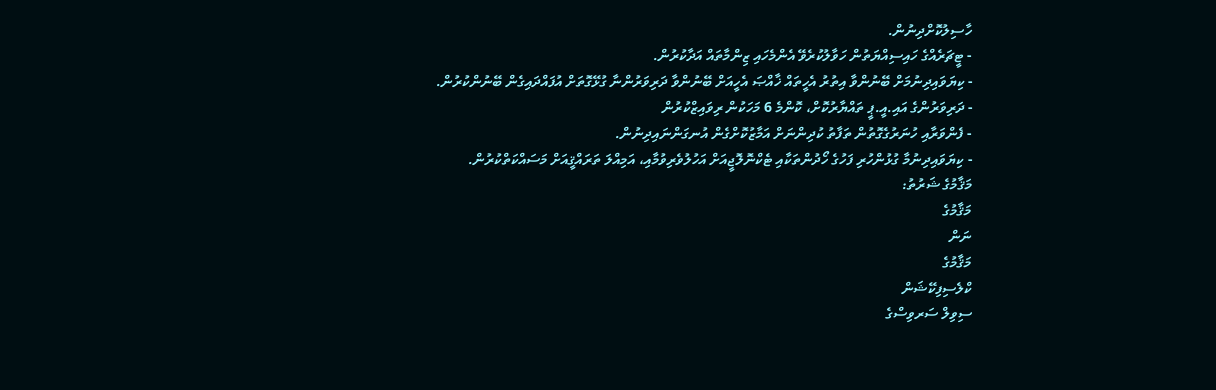ހާސިލުކޮށްދިނުން.
- ޓީޗަރެއްގެ ހައިސިއްޔަތުން ހަވާލުކުރެވޭ އެންމެހައި ޒިންމާތައް އަދާކުރުން.
- ކިޔަވައިދިނުމަށް ބޭނުންވާ އިތުރު އެހީތައް ޚާއްޞަ އެހީއަށް ބޭނުންވާ ދަރިވަރުންނާ ގުޅޭގޮތަށް އުފައްދައިގެން ބޭނުންކުރުން.
- ދަރިވަރުންގެ އައި.އީ.ޕީ ތައްޔާރުކޮށް، ކޮންމެ 6 މަހަކުން ރިވައިޒްކުރުން
- ފެންވަރާއި ހުނަރުގެގޮތުން ތަފާތު ކުދިންނަށް އަމާޒުކޮށްގެން އުނގަންނައިދިނުން.
- ކިޔަވައިދިނުމާ ގުޅުންހުރި ފަހުގެ ހޯދުންތަކާއި ޓެކްނޮލޮޖީއަށް އަހުލުވެރިވުމާއި، އަމިއްލަ ތަރައްޤީއަށް މަސައްކަތްކުރުން.
މަޤާމުގެ ޝަރުތު:
މަޤާމުގެ
ނަން
މަޤާމުގެ
ކްލެސިފިކޭޝަން
ސިވިލް ސަރވިސްގެ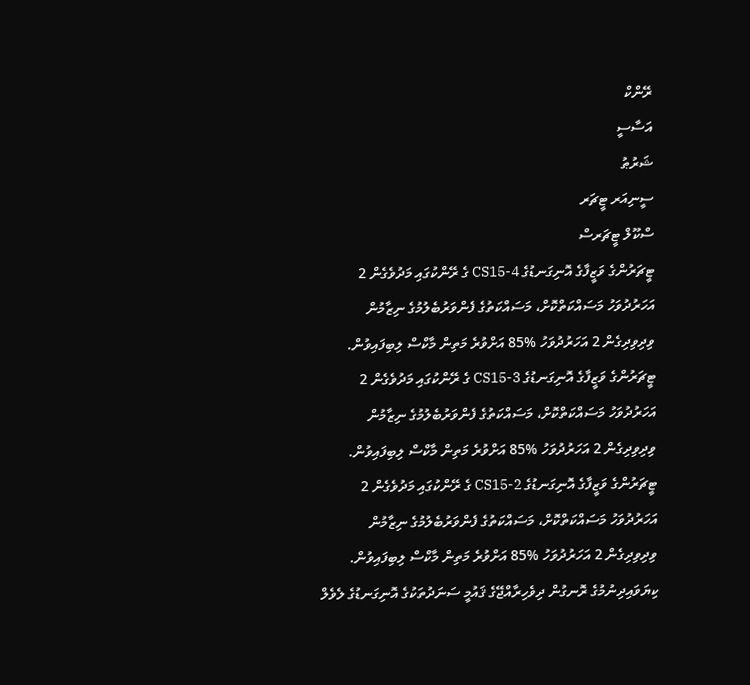ރޭންކް
އަސާސީ
ޝަރުޠު
ސީނިއަރ ޓީޗަރ
ސްކޫލް ޓީޗަރސް
ޓީޗަރުންގެ ވަޒީފާގެ އޮނިގަނޑުގެ CS15-4 ގެ ރޭންކުގައި މަދުވެގެން 2 އަހަރުދުވަހު މަސައްކަތްކޮށް، މަސައްކަތުގެ ފެންވަރުބެލުމުގެ ނިޒާމުން ވިދިވިދިގެން 2 އަހަރުދުވަހު %85 އަށްވުރެ މަތިން މާކްސް ލިބިފައިވުން.
ޓީޗަރުންގެ ވަޒީފާގެ އޮނިގަނޑުގެ CS15-3 ގެ ރޭންކުގައި މަދުވެގެން 2 އަހަރުދުވަހު މަސައްކަތްކޮށް، މަސައްކަތުގެ ފެންވަރުބެލުމުގެ ނިޒާމުން ވިދިވިދިގެން 2 އަހަރުދުވަހު %85 އަށްވުރެ މަތިން މާކްސް ލިބިފައިވުން.
ޓީޗަރުންގެ ވަޒީފާގެ އޮނިގަނޑުގެ CS15-2 ގެ ރޭންކުގައި މަދުވެގެން 2 އަހަރުދުވަހު މަސައްކަތްކޮށް، މަސައްކަތުގެ ފެންވަރުބެލުމުގެ ނިޒާމުން ވިދިވިދިގެން 2 އަހަރުދުވަހު %85 އަށްވުރެ މަތިން މާކްސް ލިބިފައިވުން.
ކިޔަވައިދިނުމުގެ ރޮނގުން ދިވެހިރާއްޖޭގެ ޤައުމީ ސަނަދުތަކުގެ އޮނިގަނޑުގެ ލެވެލް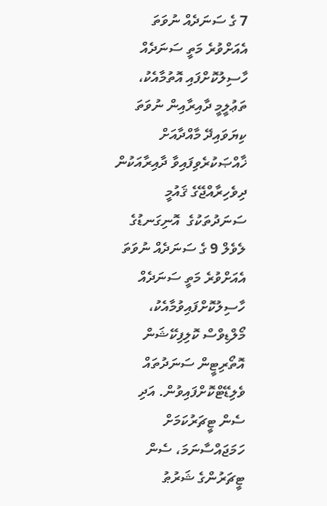7 ގެ ސަނަދެއް ނުވަތަ އެއަށްވުރެ މަތީ ސަނަދެއް ހާސިލުކޮށްފައި އޮތުމާއެކު، ތަޢުލީމީ ދާއިރާއިން ނުވަތަ ކިޔަވައިދޭ މާއްދާއަށް ޚާއްޞަކުރެވިފައިވާ ދާއިރާއަކުން ދިވެހިރާއްޖޭގެ ޤައުމީ ސަނަދުތަކުގެ  އޮނިގަނޑުގެ ލެވެލް 9 ގެ ސަނަދެއް ނުވަތަ އެއަށްވުރެ މަތީ ސަނަދެއް ހާސިލުކޮށްފައިވުމާއެކު، މޯލްޑިވްސް ކޮލިފިކޭޝަން އޮތޯރިޓީން ސަނަދުތައް ވެލިޑޭޓްކޮށްފައިވުން. އަދި ސެން ޓީޗަރުކަމަށް ހަމަޖައްސާނަމަ، ސެން ޓީޗަރުންގެ ޝަރުޠު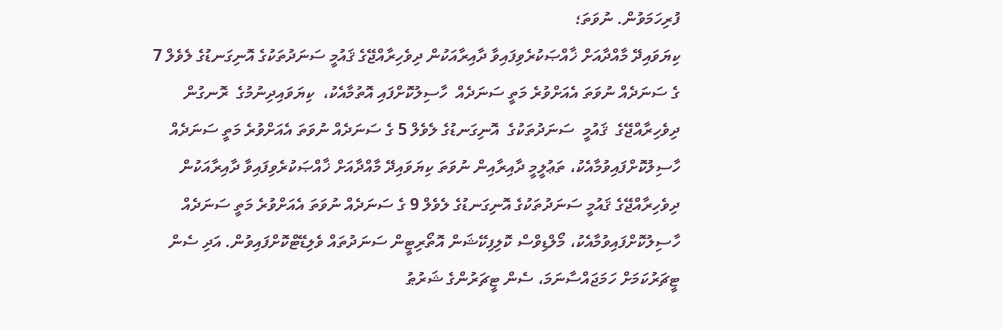ފުރިހަމަވުން. ނުވަތަ؛
ކިޔަވައިދޭ މާއްދާއަށް ޚާއްޞަކުރެވިފައިވާ ދާއިރާއަކުން ދިވެހިރާއްޖޭގެ ޤައުމީ ސަނަދުތަކުގެ އޮނިގަނޑުގެ ލެވެލް 7 ގެ ސަނަދެއް ނުވަތަ އެއަށްވުރެ މަތީ ސަނަދެއް  ހާސިލުކޮށްފައި އޮތުމާއެކު،  ކިޔަވައިދިނުމުގެ  ރޮނގުން  ދިވެހިރާއްޖޭގެ  ޤައުމީ  ސަނަދުތަކުގެ  އޮނިގަނޑުގެ ލެވެލް 5 ގެ ސަނަދެއް ނުވަތަ އެއަށްވުރެ މަތީ ސަނަދެއް ހާސިލުކޮށްފައިވުމާއެކު، ތަޢުލީމީ ދާއިރާއިން ނުވަތަ ކިޔަވައިދޭ މާއްދާއަށް ޚާއްޞަކުރެވިފައިވާ ދާއިރާއަކުން ދިވެހިރާއްޖޭގެ ޤައުމީ ސަނަދުތަކުގެ އޮނިގަނޑުގެ ލެވެލް 9 ގެ ސަނަދެއް ނުވަތަ އެއަށްވުރެ މަތީ ސަނަދެއް ހާސިލުކޮށްފައިވުމާއެކު، މޯލްޑިވްސް ކޮލިފިކޭޝަން އޮތޯރިޓީން ސަނަދުތައް ވެލިޑޭޓްކޮށްފައިވުން. އަދި ސެން ޓީޗަރުކަމަށް ހަމަޖައްސާނަމަ، ސެން ޓީޗަރުންގެ ޝަރުޠު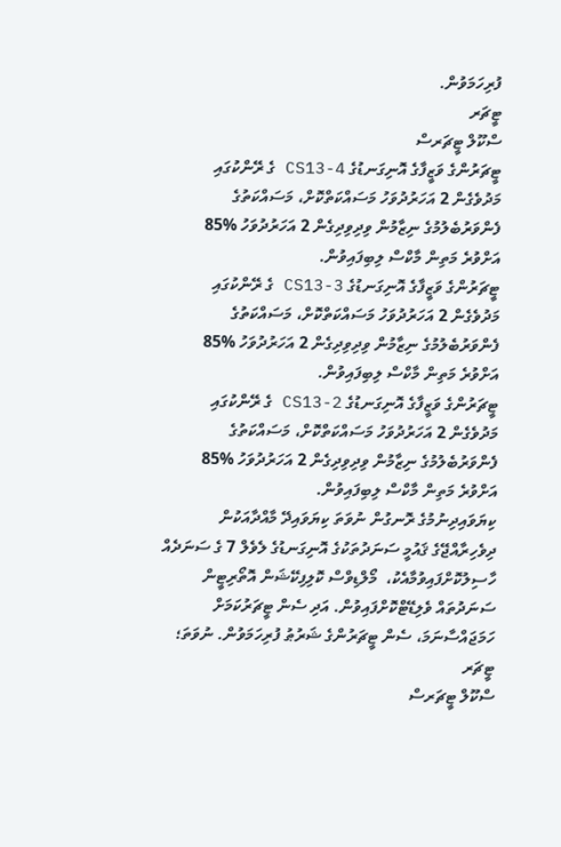ފުރިހަމަވުން.
ޓީޗަރ
ސްކޫލް ޓީޗަރސް
ޓީޗަރުންގެ ވަޒީފާގެ އޮނިގަނޑުގެ 4-CS13 ގެ ރޭންކުގައި މަދުވެގެން 2 އަހަރުދުވަހު މަސައްކަތްކޮށް، މަސައްކަތުގެ ފެންވަރުބެލުމުގެ ނިޒާމުން ވިދިވިދިގެން 2 އަހަރުދުވަހު %85 އަށްވުރެ މަތިން މާކްސް ލިބިފައިވުން.
ޓީޗަރުންގެ ވަޒީފާގެ އޮނިގަނޑުގެ 3-CS13 ގެ ރޭންކުގައި މަދުވެގެން 2 އަހަރުދުވަހު މަސައްކަތްކޮށް، މަސައްކަތުގެ ފެންވަރުބެލުމުގެ ނިޒާމުން ވިދިވިދިގެން 2 އަހަރުދުވަހު %85 އަށްވުރެ މަތިން މާކްސް ލިބިފައިވުން.
ޓީޗަރުންގެ ވަޒީފާގެ އޮނިގަނޑުގެ 2-CS13 ގެ ރޭންކުގައި މަދުވެގެން 2 އަހަރުދުވަހު މަސައްކަތްކޮށް، މަސައްކަތުގެ ފެންވަރުބެލުމުގެ ނިޒާމުން ވިދިވިދިގެން 2 އަހަރުދުވަހު %85 އަށްވުރެ މަތިން މާކްސް ލިބިފައިވުން.
ކިޔަވައިދިނުމުގެ ރޮނގުން ނުވަތަ ކިޔަވައިދޭ މާއްދާއަކުން ދިވެހިރާއްޖޭގެ ޤައުމީ ސަނަދުތަކުގެ އޮނިގަނޑުގެ ލެވެލް 7 ގެ ސަނަދެއް  ހާސިލުކޮށްފައިވުމާއެކު،  މޯލްޑިވްސް ކޮލިފިކޭޝަން އޮތޯރިޓީން ސަނަދުތައް ވެލިޑޭޓްކޮށްފައިވުން. އަދި ސެން ޓީޗަރުކަމަށް ހަމަޖައްސާނަމަ، ސެން ޓީޗަރުންގެ ޝަރުޠު ފުރިހަމަވުން. ނުވަތަ؛
ޓީޗަރ
ސްކޫލް ޓީޗަރސް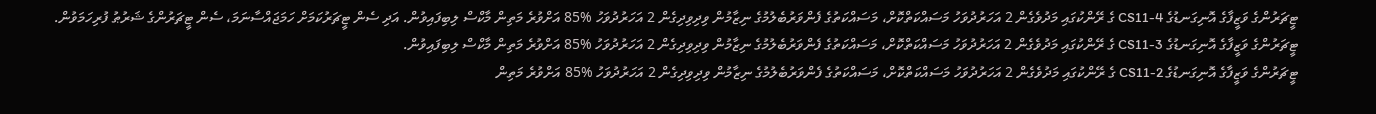ޓީޗަރުންގެ ވަޒީފާގެ އޮނިގަނޑުގެ 4-CS11 ގެ ރޭންކުގައި މަދުވެގެން 2 އަހަރުދުވަހު މަސައްކަތްކޮށް، މަސައްކަތުގެ ފެންވަރުބެލުމުގެ ނިޒާމުން ވިދިވިދިގެން 2 އަހަރުދުވަހު %85 އަށްވުރެ މަތިން މާކްސް ލިބިފައިވުން. އަދި ސެން ޓީޗަރުކަމަށް ހަމަޖައްސާނަމަ، ސެން ޓީޗަރުންގެ ޝަރުޠު ފުރިހަމަވުން.
ޓީޗަރުންގެ ވަޒީފާގެ އޮނިގަނޑުގެ CS11-3 ގެ ރޭންކުގައި މަދުވެގެން 2 އަހަރުދުވަހު މަސައްކަތްކޮށް، މަސައްކަތުގެ ފެންވަރުބެލުމުގެ ނިޒާމުން ވިދިވިދިގެން 2 އަހަރުދުވަހު %85 އަށްވުރެ މަތިން މާކްސް ލިބިފައިވުން.
ޓީޗަރުންގެ ވަޒީފާގެ އޮނިގަނޑުގެ 2-CS11 ގެ ރޭންކުގައި މަދުވެގެން 2 އަހަރުދުވަހު މަސައްކަތްކޮށް، މަސައްކަތުގެ ފެންވަރުބެލުމުގެ ނިޒާމުން ވިދިވިދިގެން 2 އަހަރުދުވަހު %85 އަށްވުރެ މަތިން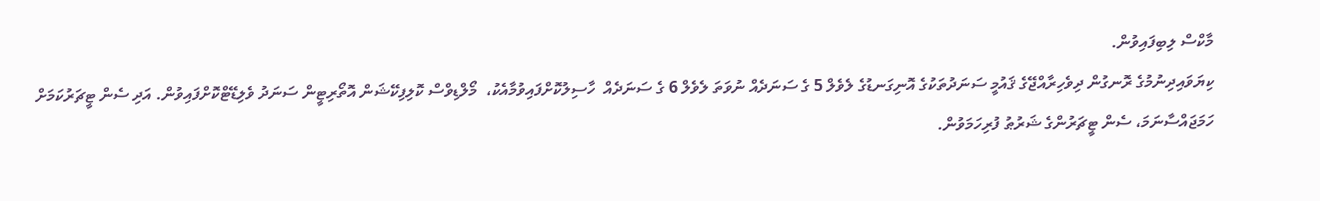މާކްސް ލިބިފައިވުން.
ކިޔަވައިދިނުމުގެ ރޮނގުން ދިވެހިރާއްޖޭގެ ޤައުމީ ސަނަދުތަކުގެ އޮނިގަނޑުގެ ލެވެލް 5 ގެ ސަނަދެއް ނުވަތަ ލެވެލް 6 ގެ ސަނަދެއް  ހާސިލުކޮށްފައިވުމާއެކު،  މޯލްޑިވްސް ކޮލިފިކޭޝަން އޮތޯރިޓީން ސަނަދު ވެލިޑޭޓްކޮށްފައިވުން. އަދި ސެން ޓީޗަރުކަމަށް ހަމަޖައްސާނަމަ، ސެން ޓީޗަރުންގެ ޝަރުޠު ފުރިހަމަވުން.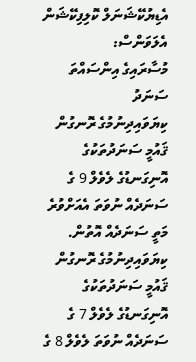އެޑިޔުކޭޝަނަލް ކޮލިފިކޭޝަން އެލަވަންސް:
މުސާރައިގެ އިންސައްތަ
ސަނަދު
ކިޔަވައިދިނުމުގެ ރޮނގުން ޤައުމީ ސަނަދުތަކުގެ އޮނިގަނޑުގެ ލެވެލް 9 ގެ ސަނަދެއް ނުވަތަ އެއަށްވުރެ މަތީ ސަނަދެއް އޮތުން.
ކިޔަވައިދިނުމުގެ ރޮނގުން ޤައުމީ ސަނަދުތަކުގެ އޮނިގަނޑުގެ ލެވެލް 7 ގެ ސަނަދެއް ނުވަތަ ލެވެލް 8 ގެ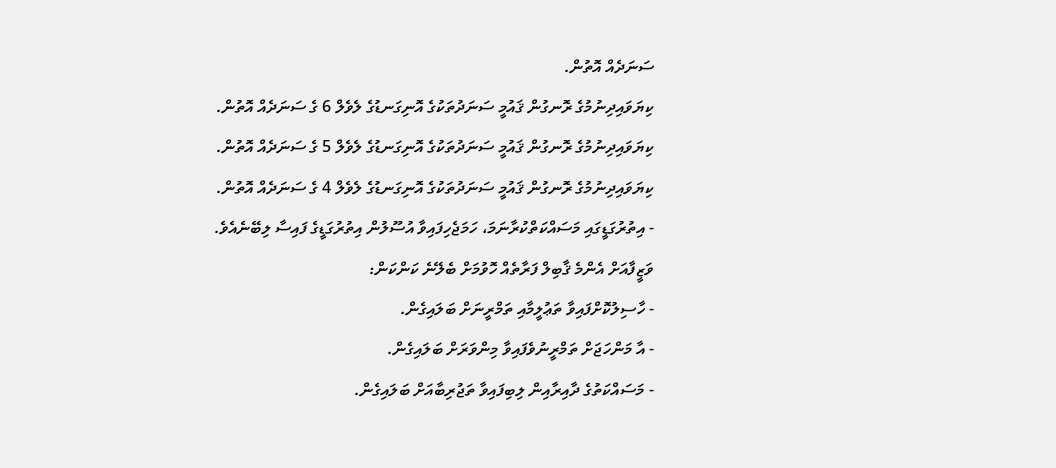ސަނަދެއް އޮތުން.
ކިޔަވައިދިނުމުގެ ރޮނގުން ޤައުމީ ސަނަދުތަކުގެ އޮނިގަނޑުގެ ލެވެލް 6 ގެ ސަނަދެއް އޮތުން.
ކިޔަވައިދިނުމުގެ ރޮނގުން ޤައުމީ ސަނަދުތަކުގެ އޮނިގަނޑުގެ ލެވެލް 5 ގެ ސަނަދެއް އޮތުން.
ކިޔަވައިދިނުމުގެ ރޮނގުން ޤައުމީ ސަނަދުތަކުގެ އޮނިގަނޑުގެ ލެވެލް 4 ގެ ސަނަދެއް އޮތުން.
- އިތުރުގަޑީގައި މަސައްކަތްކުރާނަމަ، ހަމަޖެހިފައިވާ އުސޫލުން އިތުރުގަޑީގެ ފައިސާ ލިބޭނެއެވެ.
ވަޒީފާއަށް އެންމެ ޤާބިލް ފަރާތެއް ހޮވުމަށް ބެލޭނެ ކަންކަން:
- ހާސިލުކޮށްފައިވާ ތަޢުލީމާއި ތަމްރީނަށް ބަލައިގެން.
- އާ މަންހަޖަށް ތަމްރީނުވެފައިވާ މިންވަރަށް ބަލައިގެން.
- މަސައްކަތުގެ ދާއިރާއިން ލިބިފައިވާ ތަޖުރިބާއަށް ބަލައިގެން.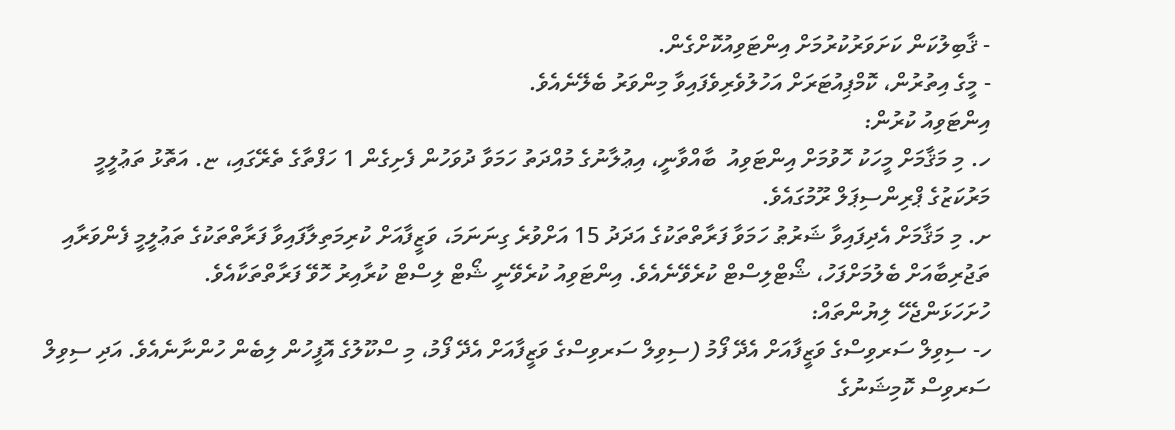- ޤާބިލުކަން ކަށަވަރުކުރުމަށް އިންޓަވިއުކޮށްގެން.
- މީގެ އިތުރުން، ކޮމްޕިއުޓަރަށް އަހުލުވެރިވެފައިވާ މިންވަރު ބެލޭނެއެވެ.
އިންޓަވިއު ކުރުން:
ހ. މި މަޤާމަށް މީހަކު ހޮވުމަށް އިންޓަވިއު  ބާއްވާނީ، އިޢުލާނުގެ މުއްދަތު ހަމަވާ ދުވަހުން ފެށިގެން 1 ހަފްތާގެ ތެރޭގައި، ޏ. އަތޮޅު ތަޢުލީމީ މަރުކަޒުގެ ޕްރިންސިޕަލް ރޫމުގައެވެ.
ށ. މި މަޤާމަށް އެދިފައިވާ ޝަރުޠު ހަމަވާ ފަރާތްތަކުގެ އަދަދު 15 އަށްވުރެ ގިނަނަމަ، ވަޒީފާއަށް ކުރިމަތިލާފައިވާ ފަރާތްތަކުގެ ތަޢުލީމީ ފެންވަރާއި ތަޖުރިބާއަށް ބެލުމަށްފަހު، ޝޯޓްލިސްޓް ކުރެވޭނެއެވެ. އިންޓަވިއު ކުރެވޭނީ ޝޯޓް ލިސްޓް ކުރާއިރު ހޮވޭ ފަރާތްތަކާއެވެ.
ހުށަހަޅަންޖެހޭ ލިޔުންތައް:
ހ- ސިވިލް ސަރވިސްގެ ވަޒީފާއަށް އެދޭ ފޯމު (ސިވިލް ސަރވިސްގެ ވަޒީފާއަށް އެދޭ ފޯމު، މި ސްކޫލުގެ އޮފީހުން ލިބެން ހުންނާނެއެވެ. އަދި ސިވިލް ސަރވިސް ކޮމިޝަނުގެ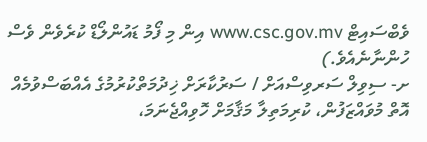ވެބްސައިޓް www.csc.gov.mv އިން މި ފޯމު ޑައުންލޯޑް ކުރެވެން ވެސް ހުންނާނެއެވެ.)
ށ- ސިވިލް ސަރވިސްއަށް / ސަރުކާރަށް ޚިދުމަތްކުރުމުގެ އެއްބަސްވުމެއް އޮތް މުވައްޒަފުން، ކުރިމަތިލާ މަޤާމަށް ހޮވިއްޖެނަމަ،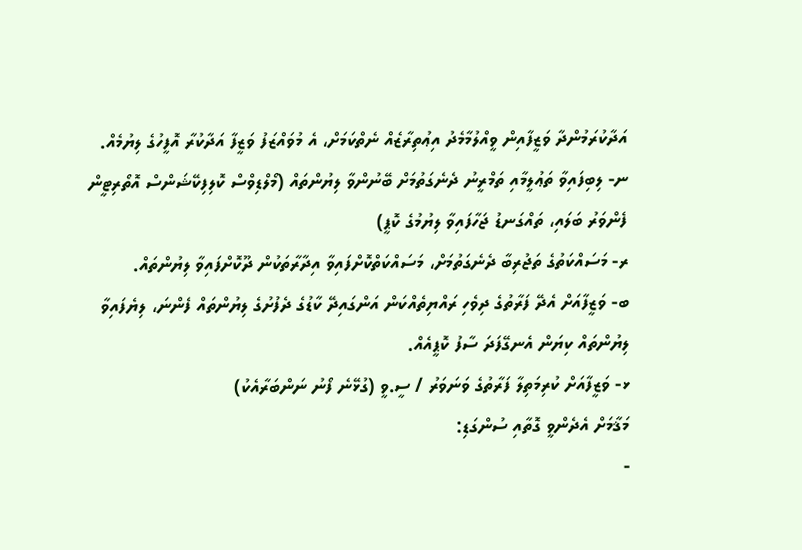އަދާކުރަމުންދާ ވަޒީފާއިން ވީއްލުމާމެދު އިޢުތިރާޒެއް ނެތްކަމަށް، އެ މުވައްޒަފު ވަޒީފާ އަދާކުރާ އޮފީހުގެ ލިޔުމެއް.
ނ- ލިބިފައިވާ ތަޢުލީމާއި ތަމްރީނު ދެނެގަތުމަށް ބޭނުންވާ ލިޔުންތައް (މޯލްޑިވްސް ކޮލިފިކޭޝަންސް އޮތޯރިޓީން ފެންވަރު ބަލައި، ތައްގަނޑު ޖަހާފައިވާ ލިޔުމުގެ ކޮޕީ)
ރ- މަސައްކަތުގެ ތަޖުރިބާ ދެނެގަތުމަށް، މަސައްކަތްކޮށްފައިވާ އިދާރާތަކުން ދޫކޮށްފައިވާ ލިޔުންތައް.
ބ- ވަޒީފާއަށް އެދޭ ފަރާތުގެ ދިވެހި ރައްޔިތެއްކަން އަންގައިދޭ ކާޑުގެ ދެފުށުގެ ލިޔުންތައް ފެންނަ، ލިޔެފައިވާ ލިޔުންތައް ކިޔަން އެނގޭފަދަ ސާފު ކޮޕީއެއް.
ޅ- ވަޒީފާއަށް ކުރިމަތިލާ ފަރާތުގެ ވަނަވަރު / ސީ.ވީ (ގުޅޭނެ ފޯނު ނަންބަރާއެކު)
މަޤާމަށް އެދެންވީ ގޮތާއި ސުންގަޑި:
-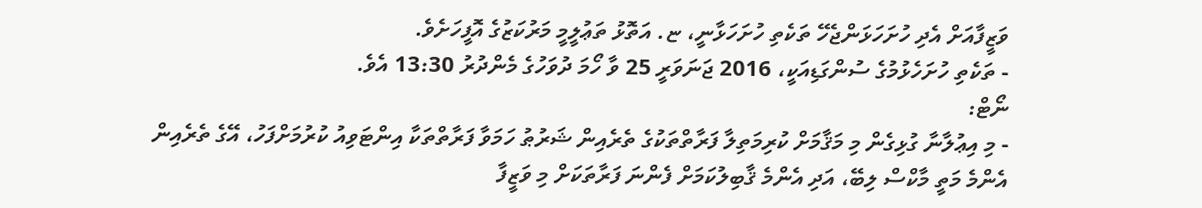ވަޒީފާއަށް އެދި ހުށަހަޅަންޖެހޭ ތަކެތި ހުށަހަޅާނީ، ޏ. އަތޮޅު ތަޢުލީމީ މަރުކަޒުގެ އޮފީހަށެވެ.
- ތަކެތި ހުށަހެޅުމުގެ ސުންގަޑިއަކީ، 2016 ޖަނަވަރީ 25 ވާ ހޯމަ ދުވަހުގެ މެންދުރު 13:30 އެވެ.
ނޯޓް:
- މި އިޢުލާނާ ގުޅިގެން މި މަޤާމަށް ކުރިމަތިލާ ފަރާތްތަކުގެ ތެރެއިން ޝަރުޠު ހަމަވާ ފަރާތްތަކާ އިންޓަވިއު ކުރުމަށްފަހު، އޭގެ ތެރެއިން އެންމެ މަތީ މާކްސް ލިބޭ، އަދި އެންމެ ޤާބިލުކަމަށް ފެންނަ ފަރާތަކަށް މި ވަޒީފާ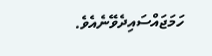ހަމަޖައްސައިދެވޭނެއެވެ.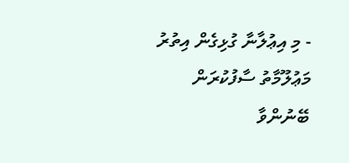- މި އިޢުލާނާ ގުޅިގެން އިތުރު މަޢުލޫމާތު ސާފުކުރަން ބޭނުންވާ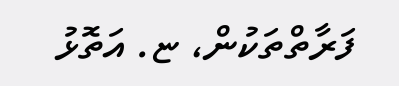ފަރާތްތަކުން، ޏ. އަތޮޅު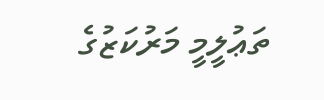ތަޢުލީމީ މަރުކަޒުގެ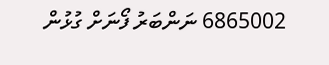6865002 ނަންބަރު ފޯނަށް ގުޅުން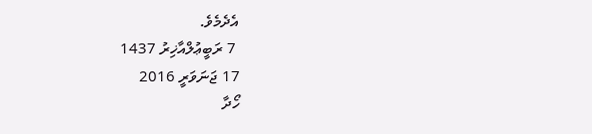އެދެމެވެ.
 7 ރަބީޢުލްއާޚިރު 1437
17 ޖަނަވަރީ 2016
ހޯދާ